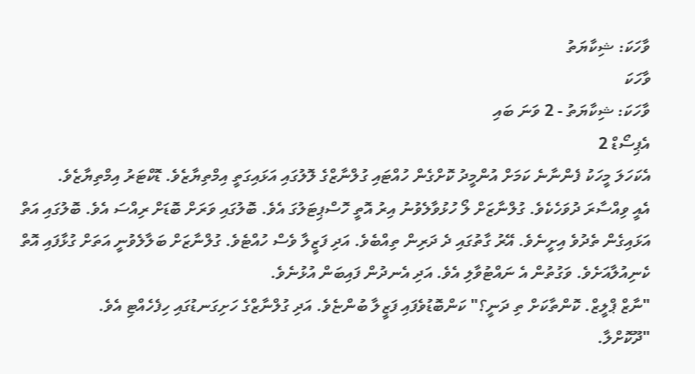ވާހަކަ: ޝިކާޔަތު
ވާހަކަ
ވާހަކަ: ޝިކާޔަތު - 2 ވަނަ ބައި
އެޕިސޯޑް 2
އެކަހަލަ މީހަކު ފެންނާނެ ކަމަށް އުންމީދު ކޮށްގެން ހުއްޓައި ގުލްނާޒްގެ ލޮލުގައި އަޅައިގަތީ އިމްތިޔާޒެވެ. ޑޮކްޓަރު އިމްތިޔާޒެވެ.
އެއީ ވިއްސާރަ ދުވަހެކެވެ. ގުލްނާޒަށް ލޯ ހުޅުވާލެވުނު އިރު އޮތީ ހޮސްޕިޓަލުގަ އެވެ. ބޮލުގައި ވަރަށް ބޮޑަށް ރިއްސަ އެވެ. ބޮލުގައި އަތް އަޅައިގެން ތެދުވެ އިށީނެވެ. އޭރު ގާތުގައި ދެ ދަރިން ތިއްބެވެ. އަދި ފަޒީލާ ވެސް ހުއްޓެވެ. ގުލްނާޒަށް ބަލާލެވުނީ އަތަށް ގުޅާފައި އޮތް ކެނިއުލާއަށެވެ. ވަގުތުން އެ ނައްޓުވާލި އެވެ. އަދި އެނދުން ފައިބަން އުޅުނެވެ.
"ނާޒް ޕްލީޒް. ކޮންތާކަށް ތި ދަނީ؟" ކަންބޮޑުވެފައި ފަޒީލާ ބުންޏެވެ. އަދި ގުލްނާޒްގެ ހަށިގަނޑުގައި ހިފެހެއްޓި އެވެ.
"ދޫކޮށްލާ.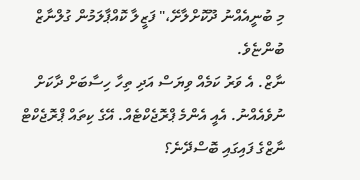މި ބުނީއެއްނު ދޫކޮށްލާށޭ،" ފަޒީލާ ކޮއްޕާލަމުން ގުލްނާޒް ބުންޏެވެ.
ނާޒް. އެ ވަރު ކަމެއް ވިޔަސް އަދި ތިހާ ހިސާބަށް ދާކަށް ނުވެއެއްނު. އެއީ އެންމެ ޕްރޮޖެކްޓެއް. އޭގެ ކިތައް ޕްރޮޖެކްޓް ނާޒްގެ ފައިގައި ބޮސްދޭނެ؟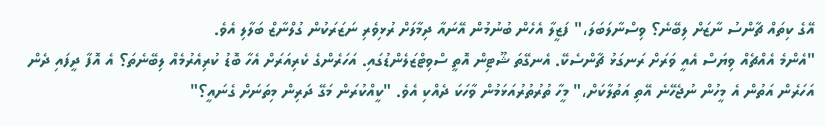އޭގެ ކިތައް ޗާންސު ނާޒަށް ލިބޭނެ؟ ވިސްނާލަބަލަ،" ފަޒީލާ އެހެން ބުނުމުން އޭނައާ ދިމާލަށް ރުޅިވެރި ނަޒަރަކުން ގުލްނާޒް ބަލާލި އެވެ.
"އެންމެ އެއްޗެއް ވިޔަސް އެއީ ވަރަށް ރަނގަޅު ޗާންސެކޭ. އެނގޭތަ ޝޫޓިން އޮތީ ސްވިޓްޒަލެންޑުގައި. އަހަރެންގެ ކެރިއަރަށް އެހާ ބޮޑު ކުރިއެރުމެއް ލިބޭނެތަ؟ އެ އޮފާ ދީފައި ދެން އަހަރެން އަތުން އެ މީހުން ނުޖެހޭނެ އޭތި އަތުލާކަށް،" މީހާ ތުރުތުރުއަޅަމުން ވާހަކަ ދެއްކި އެވެ. "ކީއްކުރަން މަގޭ ދަރިން މިތަނަށް ގެނައީ؟"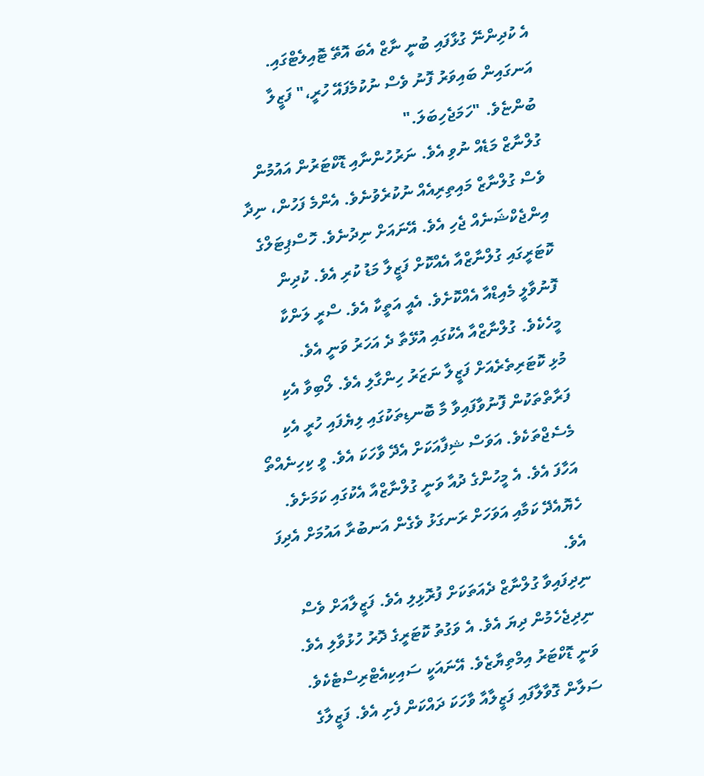އެ ކުދިންނޭ ގުޅާފައި ބުނީ ނާޒް އެބަ އޮތޭ ޓޮއިލެޓްގައި. އަނގައިން ބައިވަރު ފޮނު ވެސް ނުކުމެފައޭ ހުރީ،" ފަޒީލާ ބުންޏެވެ. "ހަމަޖެހިބަލަ."
ގުލްނާޒް މަޑެއް ނުވި އެވެ. ނަރުހުންނާއި ޑޮކްޓަރުން އައުމުން ވެސް ގުލްނާޒް މައިތިރިއެއް ނުކުރެވުނެވެ. އެންމެ ފަހުން، ނިދާ އިންޖެކްޝަނެއް ޖެހި އެވެ. އޭނައަށް ނިދުނެވެ. ހޮސްޕިޓަލްގެ ކޮޓަރީގައި ގުލްނާޒްއާ އެއްކޮށް ފަޒީލާ މަޑު ކުރި އެވެ. ކުދިން ފޮނުވާލީ މެއިޑްއާ އެއްކޮށެވެ. އެއީ އަތީކާ އެވެ. ސްރީ ލަންކާ މީހެކެވެ. ގުލްނާޒްއާ އެކުގައި އުޅޭތާ ދެ އަހަރު ވަނީ އެވެ.
މުޅި ކޮޓަރިތެރެއަށް ފަޒީލާ ނަޒަރު ހިންގާލި އެވެ. ލޯބިވާ އެކި ފަރާތްތަކުން ފޮނުވާފައިވާ މާ ބޮނޑިތަކުގައި ލިޔެފައި ހުރީ އެކި މެސެޖްތަކެވެ. އަވަސް ޝިފާއަކަށް އެދޭ ވާހަކަ އެވެ. ވީ ކިހިނެއްތޯ އަހާފަ އެވެ. އެ މީހުންގެ ދުއާ ވަނީ ގުލްނާޒްއާ އެކުގައި ކަމަށެވެ. ހެޔޮއެދޭ ކަމާއި އަވަހަށް ރަނގަޅު ވެގެން އަނބުރާ އައުމަށް އެދިފަ އެވެ.
ނިދިފައިވާ ގުލްނާޒް ދެއަތަކަށް ފުރޮޅިލި އެވެ. ފަޒީލާއަށް ވެސް ނިދިޖެހެމުން ދިޔަ އެވެ. އެ ވަގުތު ކޮޓަރީގެ ދޮރު ހުޅުވާލި އެވެ. ވަނީ ޑޮކްޓަރު އިމްތިޔާޒެވެ. އޭނައަކީ ސައިކިއެޓްރިސްޓެކެވެ. ސަލާން ގޮވާލާފައި ފަޒީލާއާ ވާހަކަ ދައްކަން ފެށި އެވެ. ފަޒީލާގެ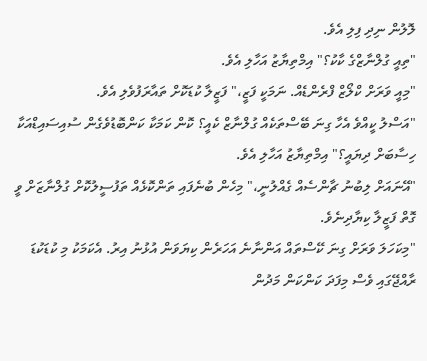ލޮލުން ނިދި ފިލި އެވެ.
"ތިއީ ގުލްނާޒްގެ ކާކު؟" އިމްތިޔާޒު އަހާލި އެވެ.
"މިއީ ވަރަށް ކްލޯޒް ފްރެންޑެއް. ނަމަކީ ފަޒީ،" ފަޒީލާ ކުޑަކޮށް ތައާރަފުވެލި އެވެ.
"އަސްލު ކީއްވެ އެހާ ގިނަ ބޭސްތަކެއް ގުލްނާޒް ކެއީ؟ ކޮން ކަމަކާ ކަންބޮޑުވެގެން ސުއިސައިޑްއަކާ ހިސާބަށް ދިޔައީ؟" އިމްތިޔާޒު އަހާލި އެވެ.
"އޭނައަށް ލިބުނު ޗާންސެއް ގެއްލުނީ،" މިހެން ބުނެފައި ތަންކޮޅެއް ތަފުސީލުކޮށް ގުލްނާޒަށް ވީ ގޮތް ފަޒީލާ ކިޔާދިނެވެ.
"މިކަހަލަ ވަރަށް ގިނަ ކޭސްތައް އަންނާނެ އަހަރެން ކިޔަވަން އުޅުނު އިރު. އެކަމަކު މި ކުޑަކުޑަ ރާއްޖޭގައި ވެސް މިފަދަ ކަންކަން މަދުން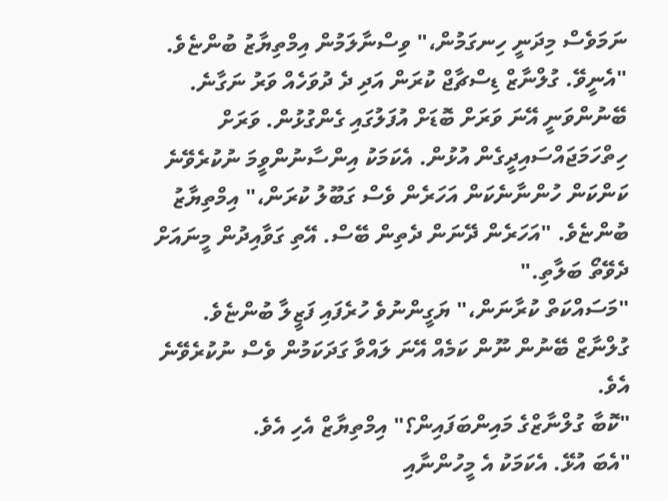ނަމަވެސް މިދަނީ ހިނގަމުން،" ވިސްނާލަމުން އިމްތިޔާޒު ބުންޏެވެ.
"އެނީވޭ. ގުލްނާޒް ޑިސްޗާޖް ކުރަން އަދި ދެ ދުވަހެއް ވަރު ނަގާނެ. ބޭނުންވަނީ އޭނަ ވަރަށް ބޮޑަށް އުފަލުގައި ގެންގުޅުން. ވަރަށް ހިތްހަމަޖައްސައިދީގެން އުޅުން. އެކަމަކު އިންސާނުންވީމަ ނުކުރެވޭނެ ކަންކަން ހުންނާނެކަން އަހަރެން ވެސް ގަބޫލު ކުރަން،" އިމްތިޔާޒު ބުންޏެވެ. "އަހަރެން ދޭނަން ދެތިން ބޭސް. އޭތި ގަވާއިދުން މީނައަށް ދެވޭތޯ ބަލާތި."
"މަސައްކަތް ކުރާނަން،" ޔަގީންނުވެ ހުރެފައި ފަޒީލާ ބުންޏެވެ. ގުލްނާޒް ބޭނުން ނޫން ކަމެއް އޭނަ ލައްވާ ގަދަކަމުން ވެސް ނުކުރެވޭނެ އެވެ.
"ކޮބާ ގުލްނާޒްގެ މައިންބަފައިން؟" އިމްތިޔާޒް އެހި އެވެ.
"އެބަ އުޅޭ. އެކަމަކު އެ މީހުންނާއި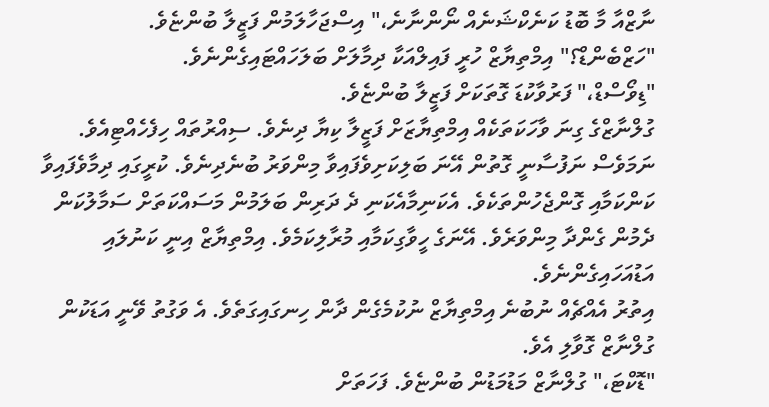ނާޒްއާ މާ ބޮޑު ކަނެކްޝަނެއް ނޯންނާނެ،" އިސްޖަހާލަމުން ފަޒީލާ ބުންޏެވެ.
"ހަޒްބެންޑް؟" އިމްތިޔާޒް ހުރީ ފައިލްއަކާ ދިމާލަށް ބަލަހައްޓައިގެންނެވެ.
"ޑިވޯސްޑް،" ފަރުވާކުޑަ ގޮތަކަށް ފަޒީލާ ބުންޏެވެ.
ގުލްނާޒްގެ ގިނަ ވާހަކަތަކެއް އިމްތިޔާޒަށް ފަޒީލާ ކިޔާ ދިނެވެ. ސިއްރުތައް ހިފެހެއްޓިއެވެ. ނަމަވެސް ނަފުސާނީ ގޮތުން އޭނަ ބަލިކަށިވެފައިވާ މިންވަރު ބުނެދިނެވެ. ކުރީގައި ދިމާވެފައިވާ ކަންކަމާއި ގޮންޖެހުންތަކެވެ. އެކަނިމާއެކަނި ދެ ދަރިން ބަލަމުން މަސައްކަތަށް ސަމާލުކަން ދެމުން ގެންދާ މިންވަރެވެ. އޭނަގެ ހީވާގިކަމާއި މުރާލިކަމެވެ. އިމްތިޔާޒް އިނީ ކަނުލައި އަޑުއަހައިގެންނެވެ.
އިތުރު އެއްޗެއް ނުބުނެ އިމްތިޔާޒް ނުކުމެގެން ދާން ހިނގައިގަތެވެ. އެ ވަގުތު ވޭނީ އަޑަކުން ގުލްނާޒް ގޮވާލި އެވެ.
"ޑޮކްޓަ،" ގުލްނާޒް މަޑުމަޑުން ބުންޏެވެ. ފަހަތަށް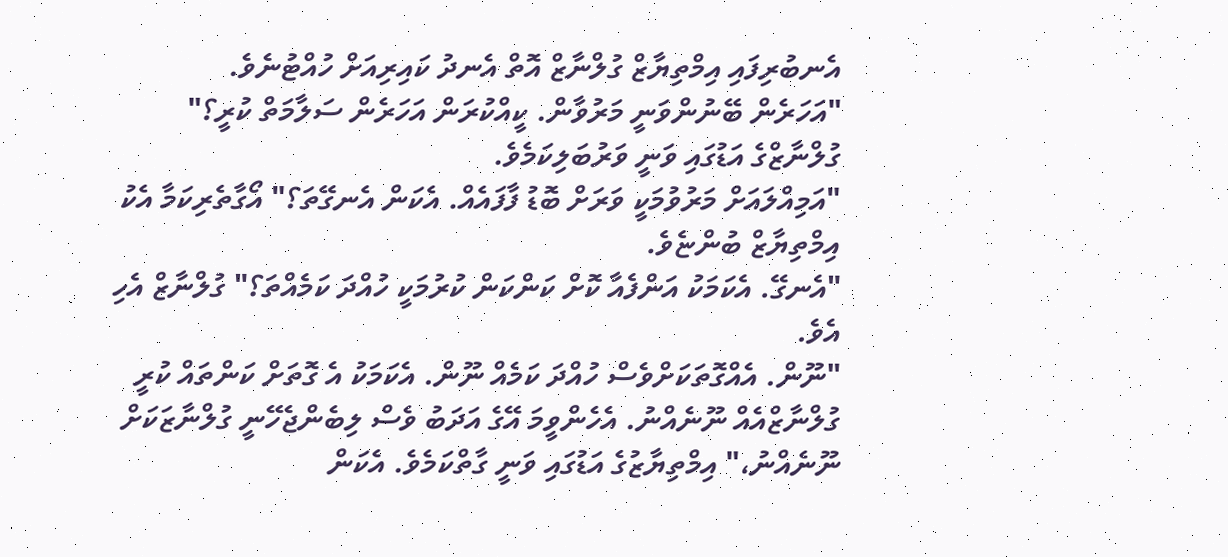އެނބުރިފައި އިމްތިޔާޒް ގުލްނާޒް އޮތް އެނދު ކައިރިއަށް ހުއްޓުނެވެ.
"އަހަރެން ބޭނުންވަނީ މަރުވާން. ކީއްކުރަން އަހަރެން ސަލާމަތް ކުރީ؟" ގުލްނާޒްގެ އަޑުގައި ވަނީ ވަރުބަލިކަމެވެ.
"އަމިއްލައަށް މަރުވުމަކީ ވަރަށް ބޮޑު ފާފައެއް. އެކަން އެނގޭތަ؟" އޯގާތެރިކަމާ އެކު އިމްތިޔާޒް ބުންޏެވެ.
"އެނގޭ. އެކަމަކު އަންފެއާ ކޮށް ކަންކަން ކުރުމަކީ ހުއްދަ ކަމެއްތަ؟" ގުލްނާޒް އެހި އެވެ.
"ނޫން. އެއްގޮތަކަށްވެސް ހުއްދަ ކަމެއް ނޫން. އެކަމަކު އެ ގޮތަށް ކަންތައް ކުރީ ގުލްނާޒްއެއް ނޫނެއްނު. އެހެންވީމަ އޭގެ އަދަބު ވެސް ލިބެންޖެހޭނީ ގުލްނާޒަކަށް ނޫނެއްނު،" އިމްތިޔާޒުގެ އަޑުގައި ވަނީ ގާތްކަމެވެ. އެކަން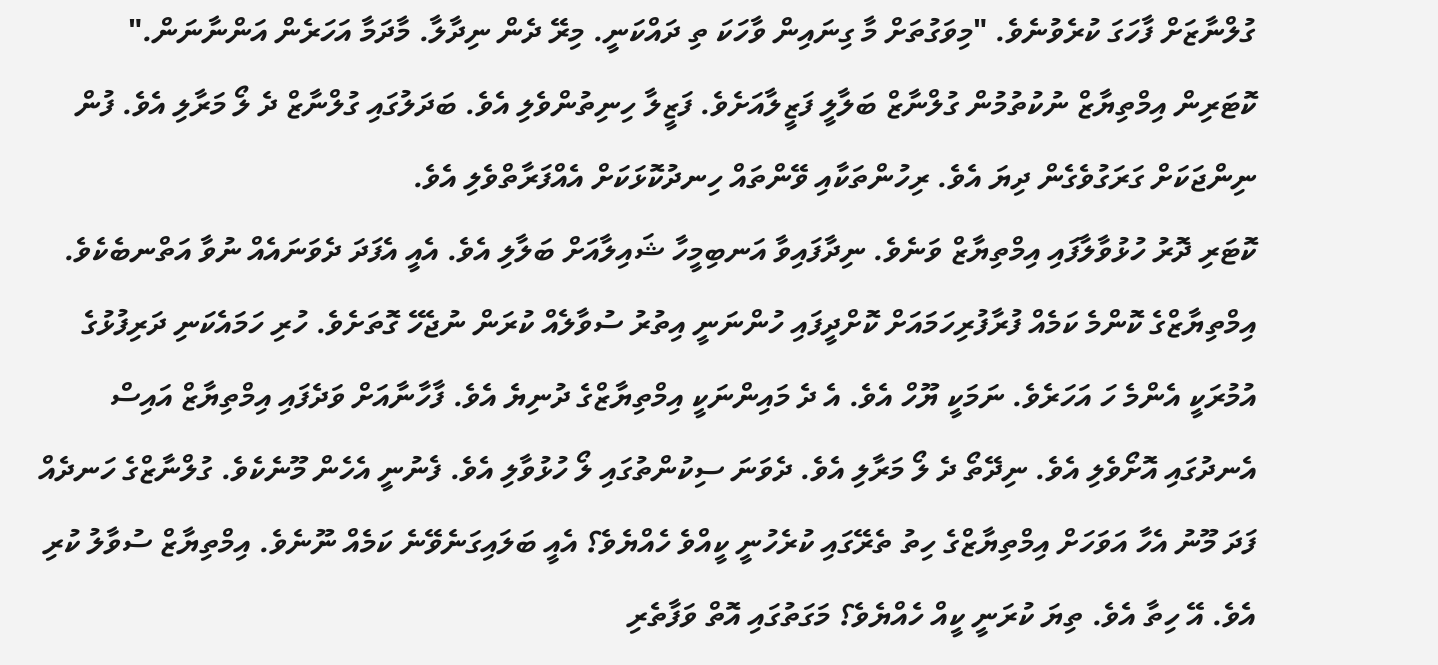ގުލްނާޒަށް ފާހަގަ ކުރެވުނެވެ. "މިވަގުތަށް މާ ގިނައިން ވާހަކަ ތި ދައްކަނީ. މިރޭ ދެން ނިދާލާ. މާދަމާ އަހަރެން އަންނާނަން."
ކޮޓަރިން އިމްތިޔާޒް ނުކުތުމުން ގުލްނާޒް ބަލާލީ ފަޒީލާއަށެވެ. ފަޒީލާ ހިނިތުންވެލި އެވެ. ބަދަލުގައި ގުލްނާޒް ދެ ލޯ މަރާލި އެވެ. ފުން ނިންޖަކަށް ގަރަގުވެގެން ދިޔަ އެވެ. ރިހުންތަކާއި ވޭންތައް ހިނދުކޮޅަކަށް އެއްފަރާތްވެލި އެވެ.
ކޮޓަރި ދޮރު ހުޅުވާލާފައި އިމްތިޔާޒް ވަނެވެ. ނިދާފައިވާ އަނބިމީހާ ޝައިލާއަށް ބަލާލި އެވެ. އެއީ އެފަދަ ދެވަނައެއް ނުވާ އަތްނބެކެވެ. އިމްތިޔާޒްގެ ކޮންމެ ކަމެއް ފުރާފުރިހަމައަށް ކޮށްދީފައި ހުންނަނީ އިތުރު ސުވާލެއް ކުރަން ނުޖެހޭ ގޮތަށެވެ. ހުރި ހަމައެކަނި ދަރިފުޅުގެ އުމުރަކީ އެންމެ ހަ އަހަރެވެ. ނަމަކީ ޔޫހް އެވެ. އެ ދެ މައިންނަކީ އިމްތިޔާޒްގެ ދުނިޔެ އެވެ. ފާހާނާއަށް ވަދެފައި އިމްތިޔާޒް އައިސް އެނދުގައި އޮށޯވެލި އެވެ. ނިދޭތޯ ދެ ލޯ މަރާލި އެވެ. ދެވަނަ ސިކުންތުގައި ލޯ ހުޅުވާލި އެވެ. ފެނުނީ އެހެން މޫނެކެވެ. ގުލްނާޒްގެ ހަނދެއް ފަދަ މޫނު އެހާ އަވަހަށް އިމްތިޔާޒްގެ ހިތު ތެރޭގައި ކުރެހުނީ ކީއްވެ ހެއްޔެވެ؟ އެއީ ބަލައިގަނެވޭނެ ކަމެއް ނޫނެވެ. އިމްތިޔާޒް ސުވާލު ކުރި އެވެ. އޭ ހިތާ އެވެ. ތިޔަ ކުރަނީ ކީއް ހެއްޔެވެ؟ މަގަތުގައި އޮތް ވަފާތެރި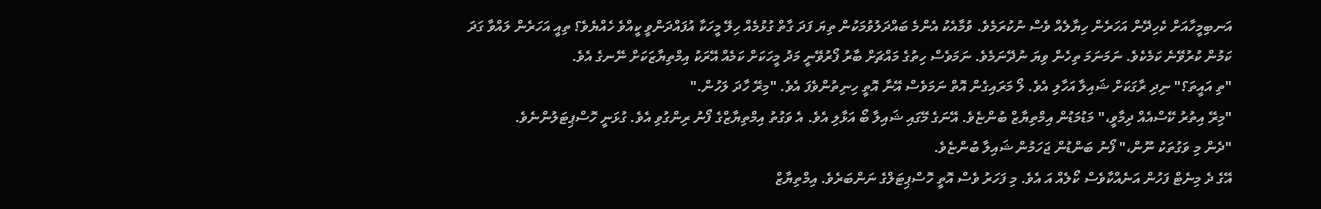އަނބިމީހާއަށް ކެހިދޭން އަހަރެން ހިޔާލެއް ވެސް ނުކުރަމެވެ. ވުމާއެކު އެންމެ ބައްދަލުވުމަކުން ތިޔަ ފަދަ ގާތް ގުޅުމެއް ހިލޭ މީހަކާ އުފައްދަންވީ ކީއްވެ ހެއްޔެވެ؟ ތިއީ އަހަރެން ލައްވާ ގަދަ ކަމުން ކުރުވޭނެ ކަމެކެވެ. ނަމަނަމަ ތިހެން ވިޔަ ނުދޭނަމެވެ. ނަމަވެސް ހިތުގެ މައްޗަށް ބާރު ފޯރުވޭނީ މަދު މީހަކަށް ކަމެއް އޭރަކު އިމްތިޔާޒަކަށް ނޭނގެ އެވެ.
"ތި އައީތަ؟" ނިދި ރާގަކަށް ޝައިލާ އަހާލި އެވެ. ލޯ މަރައިގެން އޮތް ނަމަވެސް އޭނާ އޮތީ ހިނިތުންވެފަ އެވެ. "މިރޭ ހާދަ ލަހުން."
"މިރޭ އިތުރު ކޭސްއެއް ދިމާވީ،" މަޑުމަޑުން އިމްތިޔާޒް ބުންޏެވެ. އޭނަގެ މޭގައި ޝައިލާ ބޯ އަޅާލި އެވެ. އެ ވަގުތު އިމްތިޔާޒްގެ ފޯނު ރިންގުވި އެވެ. ގުޅަނީ ހޮސްޕިޓަލުންނެވެ.
"ދެން މި ވަގުތަކު ނޫން،" ފޯނު ބަންޑުން ޖަހަމުން ޝައިލާ ބުންޏެވެ.
އޭގެ ދެ މިނެޓް ފަހުން އަނެއްކާވެސް ކޯލެއް އަ އެވެ. މި ފަހަރު ވެސް އޮތީ ހޮސްޕިޓަލްގެ ނަންބަރެވެ. އިމްތިޔާޒް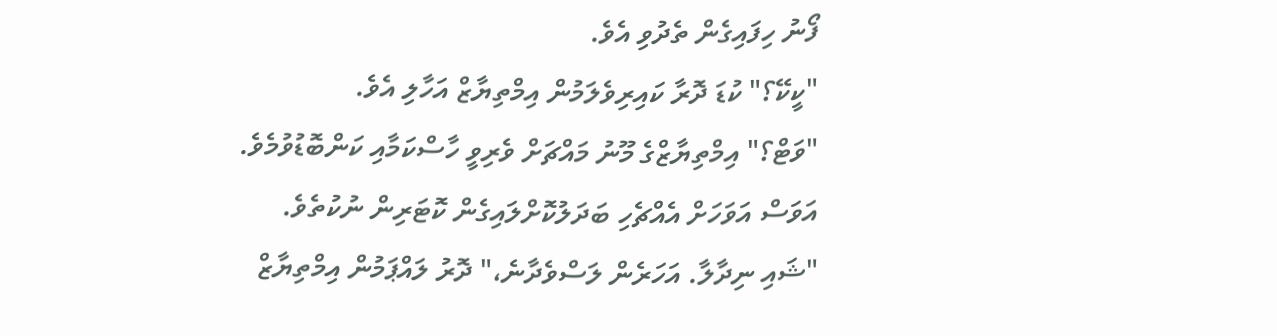ފޯނު ހިފައިގެން ތެދުވި އެވެ.
"ކީކޭ؟" ކުޑަ ދޮރާ ކައިރިވެލަމުން އިމްތިޔާޒް އަހާލި އެވެ.
"ވަޓް؟" އިމްތިޔާޒްގެ މޫނު މައްޗަށް ވެރިވީ ހާސްކަމާއި ކަންބޮޑުވުމެވެ. އަވަސް އަވަހަށް އެއްޗެހި ބަދަލުކޮށްލައިގެން ކޮޓަރިން ނުކުތެވެ.
"ޝައި ނިދާލާ. އަހަރެން ލަސްވެދާނެ،" ދޮރު ލައްޕަމުން އިމްތިޔާޒް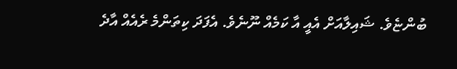ބުންޏެވެ. ޝައިލާއަށް އެއީ އާ ކަމެއް ނޫނެވެ. އެފަދަ ކިތަންމެ ރެއެއް އާދެ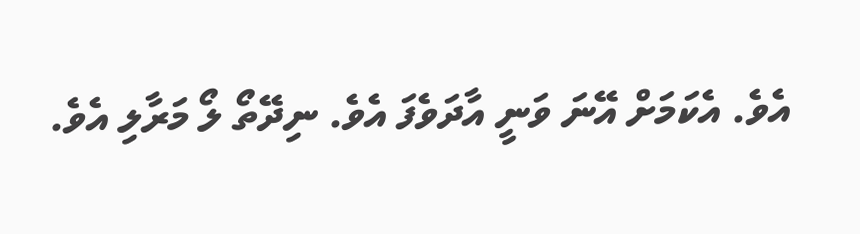އެވެ. އެކަމަށް އޭނަ ވަނީ އާދަވެފަ އެވެ. ނިދޭތޯ ލޯ މަރާލި އެވެ.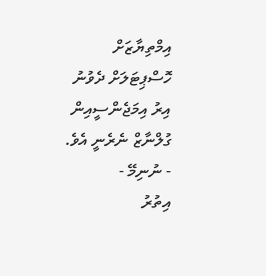އިމްތިޔާޒަށް ހޮސްޕިޓަލަށް ދެވުނު އިރު އިމަޖެންސީއިން ގުލްނާޒް ނެރެނީ އެވެ.
- ނުނިމޭ -
އިތުރު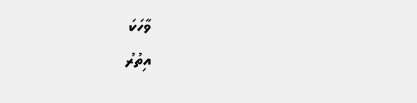ވާހަކަ
އިތުރު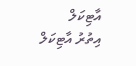އާޓިކަލް
އިތުރު އާޓިކަލް